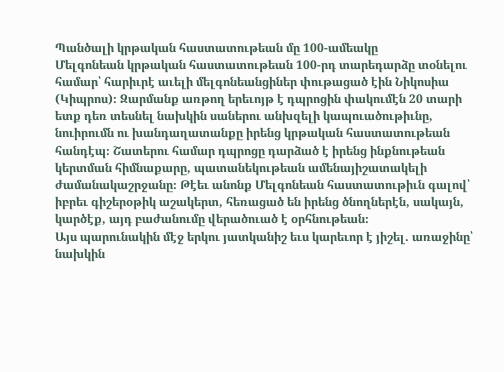Պանծալի կրթական հաստատութեան մը 100−ամեակը
Մելգոնեան կրթական հաստատութեան 100-րդ տարեդարձը տօնելու համար՝ հարիւրէ աւելի մելգոնեանցիներ փութացած էին Նիկոսիա (Կիպրոս)։ Զարմանք առթող երեւոյթ է դպրոցին փակումէն 20 տարի ետք դեռ տեսնել նախկին սաներու անխզելի կապուածութիւնը, նուիրումն ու խանդաղատանքը իրենց կրթական հաստատութեան հանդէպ։ Շատերու համար դպրոցը դարձած է իրենց ինքնութեան կերտման հիմնաքարը, պատանեկութեան ամենայիշատակելի ժամանակաշրջանը։ Թէեւ անոնք Մելգոնեան հաստատութիւն գալով՝ իբրեւ գիշերօթիկ աշակերտ, հեռացած են իրենց ծնողներէն, սակայն, կարծէք, այդ բաժանումը վերածուած է օրհնութեան։
Այս պարունակին մէջ երկու յատկանիշ եւս կարեւոր է յիշել. առաջինը՝ նախկին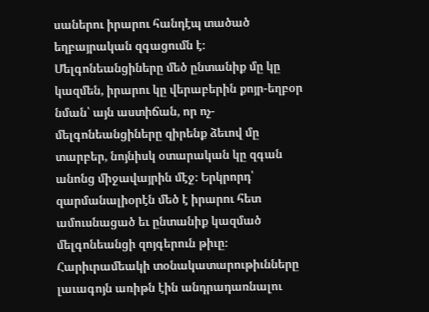սաներու իրարու հանդէպ տածած եղբայրական զգացումն է։ Մելգոնեանցիները մեծ ընտանիք մը կը կազմեն, իրարու կը վերաբերին քոյր-եղբօր նման՝ այն աստիճան, որ ոչ-մելգոնեանցիները զիրենք ձեւով մը տարբեր, նոյնիսկ օտարական կը զգան անոնց միջավայրին մէջ։ Երկրորդ՝ զարմանալիօրէն մեծ է իրարու հետ ամուսնացած եւ ընտանիք կազմած մելգոնեանցի զոյգերուն թիւը։
Հարիւրամեակի տօնակատարութիւնները լաւագոյն առիթն էին անդրադառնալու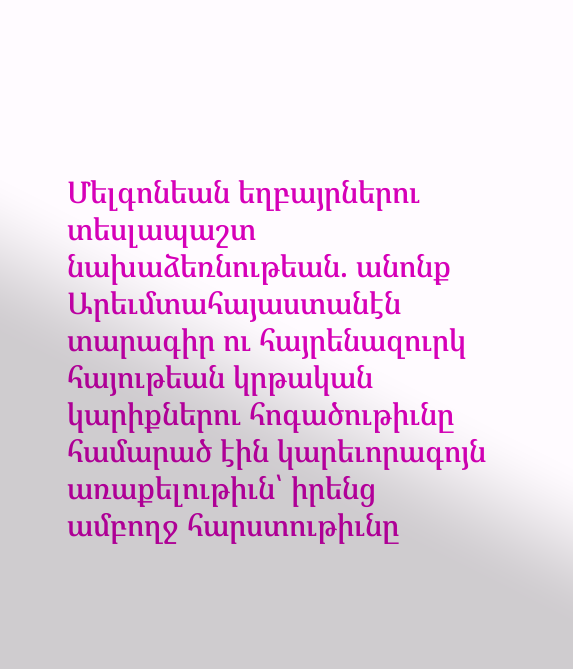Մելգոնեան եղբայրներու տեսլապաշտ նախաձեռնութեան. անոնք Արեւմտահայաստանէն տարագիր ու հայրենազուրկ հայութեան կրթական կարիքներու հոգածութիւնը համարած էին կարեւորագոյն առաքելութիւն՝ իրենց ամբողջ հարստութիւնը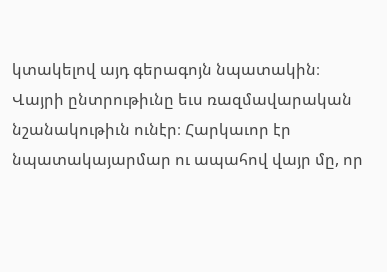կտակելով այդ գերագոյն նպատակին։
Վայրի ընտրութիւնը եւս ռազմավարական նշանակութիւն ունէր։ Հարկաւոր էր նպատակայարմար ու ապահով վայր մը, որ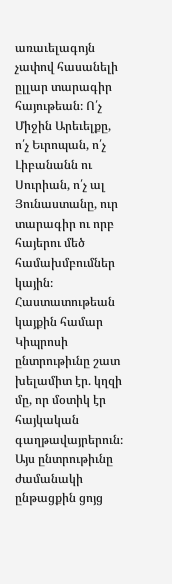առաւելագոյն չափով հասանելի ըլլար տարագիր հայութեան։ Ո՛չ Միջին Արեւելքը, ո՛չ Եւրոպան, ո՛չ Լիբանանն ու Սուրիան, ո՛չ ալ Յունաստանը, ուր տարագիր ու որբ հայերու մեծ համախմբումներ կային։ Հաստատութեան կայքին համար Կիպրոսի ընտրութիւնը շատ խելամիտ էր. կղզի մը, որ մօտիկ էր հայկական գաղթավայրերուն։ Այս ընտրութիւնը ժամանակի ընթացքին ցոյց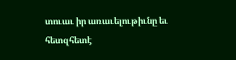տուաւ իր առաւելութիւնը եւ հետզհետէ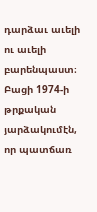դարձաւ աւելի ու աւելի բարենպաստ։
Բացի 1974-ի թրքական յարձակումէն, որ պատճառ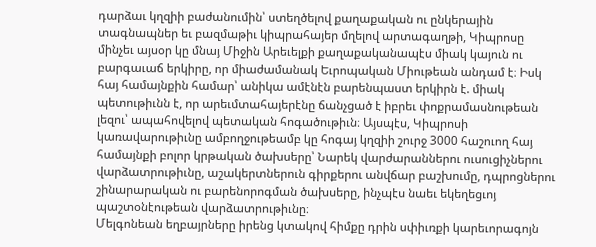դարձաւ կղզիի բաժանումին՝ ստեղծելով քաղաքական ու ընկերային տագնապներ եւ բազմաթիւ կիպրահայեր մղելով արտագաղթի, Կիպրոսը մինչեւ այսօր կը մնայ Միջին Արեւելքի քաղաքականապէս միակ կայուն ու բարգաւաճ երկիրը, որ միաժամանակ Եւրոպական Միութեան անդամ է։ Իսկ հայ համայնքին համար՝ անիկա ամէնէն բարենպաստ երկիրն է. միակ պետութիւնն է, որ արեւմտահայերէնը ճանչցած է իբրեւ փոքրամասնութեան լեզու՝ ապահովելով պետական հոգածութիւն։ Այսպէս, Կիպրոսի կառավարութիւնը ամբողջութեամբ կը հոգայ կղզիի շուրջ 3000 հաշուող հայ համայնքի բոլոր կրթական ծախսերը՝ Նարեկ վարժարաններու ուսուցիչներու վարձատրութիւնը, աշակերտներուն գիրքերու անվճար բաշխումը, դպրոցներու շինարարական ու բարենորոգման ծախսերը, ինչպէս նաեւ եկեղեցւոյ պաշտօնէութեան վարձատրութիւնը։
Մելգոնեան եղբայրները իրենց կտակով հիմքը դրին սփիւռքի կարեւորագոյն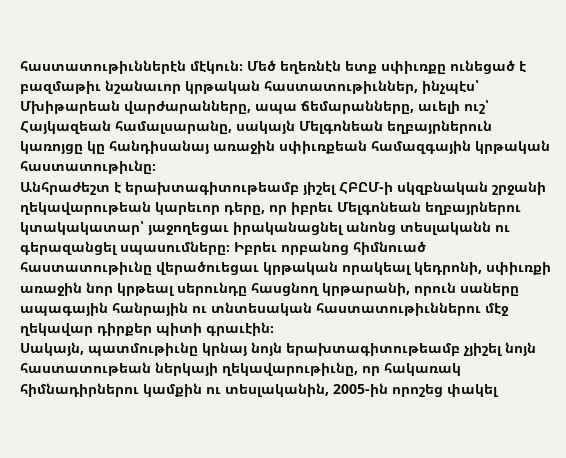հաստատութիւններէն մէկուն։ Մեծ եղեռնէն ետք սփիւռքը ունեցած է բազմաթիւ նշանաւոր կրթական հաստատութիւններ, ինչպէս՝ Մխիթարեան վարժարանները, ապա ճեմարանները, աւելի ուշ՝ Հայկազեան համալսարանը, սակայն Մելգոնեան եղբայրներուն կառոյցը կը հանդիսանայ առաջին սփիւռքեան համազգային կրթական հաստատութիւնը։
Անհրաժեշտ է երախտագիտութեամբ յիշել ՀԲԸՄ-ի սկզբնական շրջանի ղեկավարութեան կարեւոր դերը, որ իբրեւ Մելգոնեան եղբայրներու կտակակատար՝ յաջողեցաւ իրականացնել անոնց տեսլականն ու գերազանցել սպասումները։ Իբրեւ որբանոց հիմնուած հաստատութիւնը վերածուեցաւ կրթական որակեալ կեդրոնի, սփիւռքի առաջին նոր կրթեալ սերունդը հասցնող կրթարանի, որուն սաները ապագային հանրային ու տնտեսական հաստատութիւններու մէջ ղեկավար դիրքեր պիտի գրաւէին։
Սակայն, պատմութիւնը կրնայ նոյն երախտագիտութեամբ չյիշել նոյն հաստատութեան ներկայի ղեկավարութիւնը, որ հակառակ հիմնադիրներու կամքին ու տեսլականին, 2005-ին որոշեց փակել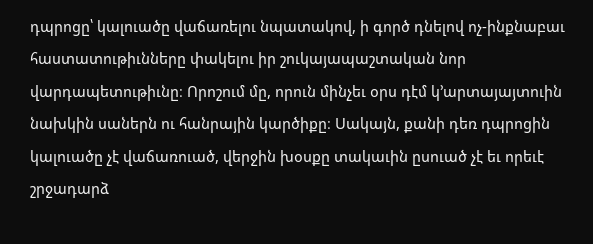դպրոցը՝ կալուածը վաճառելու նպատակով, ի գործ դնելով ոչ-ինքնաբաւ հաստատութիւնները փակելու իր շուկայապաշտական նոր վարդապետութիւնը։ Որոշում մը, որուն մինչեւ օրս դէմ կ՚արտայայտուին նախկին սաներն ու հանրային կարծիքը։ Սակայն, քանի դեռ դպրոցին կալուածը չէ վաճառուած, վերջին խօսքը տակաւին ըսուած չէ եւ որեւէ շրջադարձ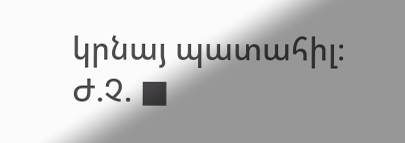կրնայ պատահիլ։
Ժ.Չ. ■